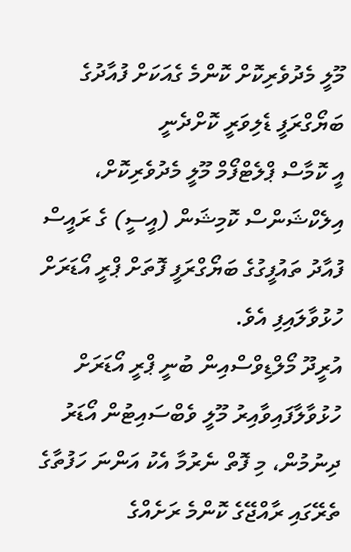މޫލީ މެދުވެރިކޮށް ކޮންމެ ގެއަކަށް ފުއާދުގެ ބަޔޯގްރަފީ ޑެލިވަރީ ކޮށްދެނީ
އީ ކޮމާސް ޕްލެޓްފޯމް މޫލީ މެދުވެރިކޮށް، އިލެކްޝަންސް ކޮމިޝަން (އީސީ) ގެ ރައީސް ފުއާދު ތައުފީގުގެ ބަޔޯގްރަފީ ފޮތަށް ޕްރީ އޯޑަރަށް ހުޅުވާލައިފި އެވެ.
އުރީދޫ މޯލްޑިވްސްއިން ބުނީ ޕްރީ އޯޑަރަށް ހުޅުވާލާފައިވާއިރު މޫލީ ވެބްސައިޓުން އޯޑަރު ދިނުމުން، މި ފޮތް ނެރުމާ އެކު އަންނަ ހަފުތާގެ ތެރޭގައި ރާއްޖޭގެ ކޮންމެ ރަށެއްގެ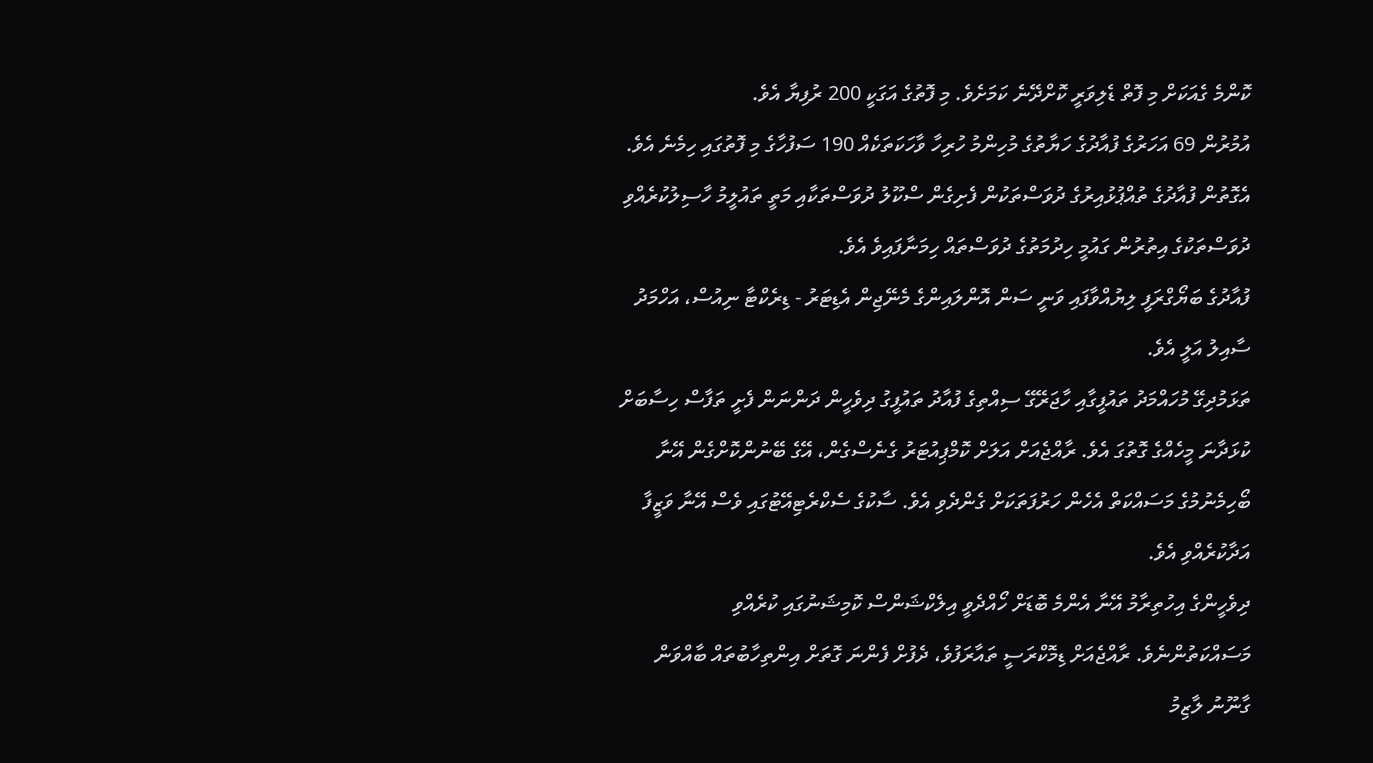ކޮންމެ ގެއަކަށް މި ފޮތް ޑެލިވަރީ ކޮށްދޭނެ ކަމަށެވެ. މި ފޮތުގެ އަގަކީ 200 ރުފިޔާ އެވެ.
އުމުރުން 69 އަހަރުގެ ފުއާދުގެ ހަޔާތުގެ މުހިންމު ހުރިހާ ވާހަކަތަކެއް 190 ސަފުހާގެ މި ފޮތުގައި ހިމެނެ އެވެ. އެގޮތުން ފުއާދުގެ ތުއްޕުޅުއިރުގެ ދުވަސްތަކުން ފެށިގެން ސްކޫލު ދުވަސްތަކާއި މަތީ ތައުލީމު ހާސިލުކުރެއްވި ދުވަސްތަކުގެ އިތުރުން ގައުމީ ހިދުމަތުގެ ދުވަސްތައް ހިމަނާފައިވެ އެވެ.
ފުއާދުގެ ބަޔޯގްރަފީ ލިޔުއްވާފައި ވަނީ ސަން އޮންލައިންގެ މެނޭޖިން އެޑިޓަރު - ޑިރެކްޓާ ނިއުސް، އަހްމަދު ސާއިލު އަލީ އެވެ.
ތަޅަމުދިގޭ މުހައްމަދު ތައުފީގާއި ހާޖަރޭގޭ ސިއްތިގެ ފުއާދު ތައުފީގު ދިވެހީން ދަންނަން ފެށީ ތަފާސް ހިސާބަށް ކުޅަދާނަ މީހެއްގެ ގޮތުގަ އެވެ. ރާއްޖެއަށް އަލަށް ކޮމްޕިއުޓަރު ގެނެސްގެން، އޭގެ ބޭނުންކޮށްގެން އޭނާ ބޯހިމެނުމުގެ މަސައްކަތް އެހެން ހަރުފަތަކަށް ގެންދެވި އެވެ. ސާކުގެ ސެކްރެޓިއޭޓުގައި ވެސް އޭނާ ވަޒީފާ އަދާކުރެއްވި އެވެ.
ދިވެހީންގެ އިހުތިރާމު އޭނާ އެންމެ ބޮޑަށް ހޯއްދެވީ އިލެކްޝަންސް ކޮމިޝަނުގައި ކުރެއްވި މަސައްކަތުންނެވެ. ރާއްޖެއަށް ޑިމޮކްރަސީ ތައާރަފުވެ، ދެފުށް ފެންނަ ގޮތަށް އިންތިހާބުތައް ބާއްވަން ގާނޫނު ލާޒިމު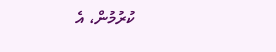ކުރުމުން، އެ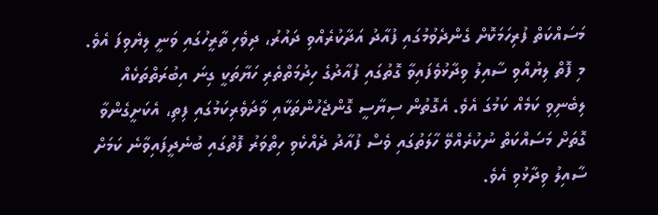މަސައްކަތް ފުރިހަމަކޮށް ގެންދެވުމުގައި ފުއާދު އަދާކުރެއްވި ދައުރު، ދިވެހި ތާރީހުގައި ވަނީ ލިޔެވިފަ އެވެ.
މި ފޮތް ލިޔުއްވި ސާއިލު ވިދާޅުވެފައިވާ ގޮތުގައި ފުއާދުގެ ހިދުމަތްތެރި ހަޔާތަކީ ގިނަ އިބުރަތްތަކެއް ލިބެނިވި ކަމެއް ކަމުގަ އެވެ. އެގޮތުން ސިޔާސީ ގޮންޖެހުންތަކާއި ވާދަވެރިކަމުގައި ފިތި، އެކަށީގެންވާ ގޮތަށް މަސައްކަތް ނުކުރެއްވޭ ހާލަތުގައި ވެސް ފުއާދު ދެއްކެވި ހިތްވަރު ފޮތުގައި ބުނެދީފައިވާނެ ކަމަށް ސާއިލު ވިދާޅުވި އެވެ.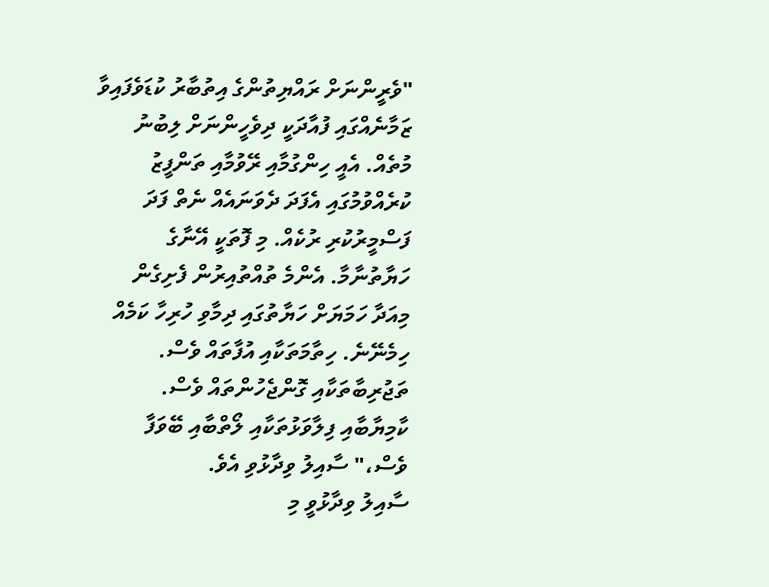"ވެރީންނަށް ރައްޔިތުންގެ އިތުބާރު ކުޑަވެފައިވާ ޒަމާނެއްގައި ފުއާދަކީ ދިވެހީންނަށް ލިބުނު މުތެއް. އެއީ ހިންގުމާއި ރޭވުމާއި ތަންފީޒު ކުރެއްވުމުގައި އެފަދަ ދެވަނައެއް ނެތް ފަދަ ފަސްމީރުކުރި ރުކެއް. މި ފޮތަކީ އޭނާގެ ހަޔާތުނާމާ. އެންމެ ތުއްތުއިރުން ފެށިގެން މިއަދާ ހަމަޔަށް ހަޔާތުގައި ދިމާވި ހުރިހާ ކަމެއް ހިމެނޭނެ. ހިތާމަތަކާއި އުފާތައް ވެސް. ތަޖުރިބާތަކާއި ގޮންޖެހުންތައް ވެސް. ކާމިޔާބާއި ފިލާވަޅުތަކާއި ލޯތްބާއި ބޭވަފާ ވެސް،" ސާއިލު ވިދާޅުވި އެވެ.
ސާއިލު ވިދާޅުވީ މި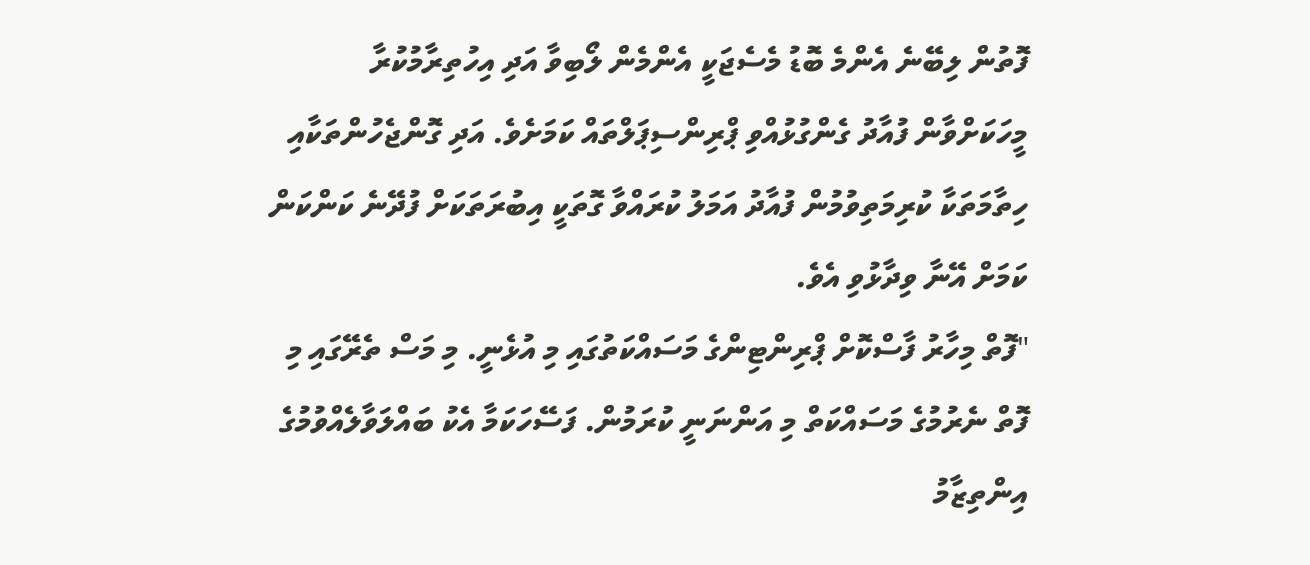ފޮތުން ލިބޭނެ އެންމެ ބޮޑު މެސެޖަކީ އެންމެން ލޯބިވާ އަދި އިހުތިރާމުކުރާ މީހަކަށްވާން ފުއާދު ގެންގުޅުއްވި ޕްރިންސިޕަލްތައް ކަމަށެވެ. އަދި ގޮންޖެހުންތަކާއި ހިތާމަތަކާ ކުރިމަތިވުމުން ފުއާދު އަމަލު ކުރައްވާ ގޮތަކީ އިބުރަތަކަށް ފުދޭނެ ކަންކަން ކަމަށް އޭނާ ވިދާޅުވި އެވެ.
"ފޮތް މިހާރު ފާސްކޮށް ޕްރިންޓިންގެ މަސައްކަތުގައި މި އުޅެނީ. މި މަސް ތެރޭގައި މި ފޮތް ނެރުމުގެ މަސައްކަތް މި އަންނަނީ ކުރަމުން. ފަސޭހަކަމާ އެކު ބައްލަވާލެއްވުމުގެ އިންތިޒާމު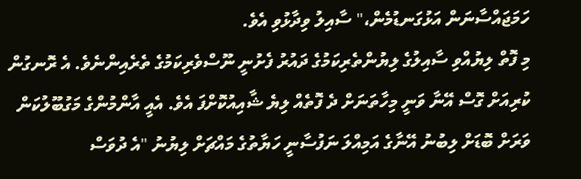ހަމަޖައްސާނަން އަޅުގަނޑުމެން،" ސާއިލު ވިދާޅުވި އެވެ.
މި ފޮތް ލިޔުއްވި ސާއިލުގެ ލިޔުންތެރިކަމުގެ ދައުރު ފެށުނީ ނޫސްވެރިކަމުގެ ތެރެއިންނެވެ. އެ ރޮނގުން ކުރިއަށް ގޮސް އޭނާ ވަނީ މިހާތަނަށް ދެ ފޮތެއް ލިޔެ ޝާއިއުކޮށްފަ އެވެ. އެއީ އާންމުންގެ މަގުބޫލުކަން ވަރަށް ބޮޑަށް ލިބުނު އޭނާގެ އަމިއްލަ ނަފުސާނީ ހަޔާތުގެ މައްޗަށް ލިޔުނު "އެ ދުވަސް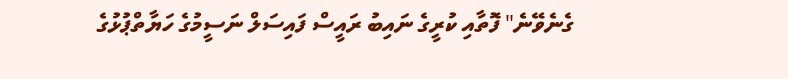ގެނެވޭނެ" ފޮތާއި ކުރީގެ ނައިބު ރައީސް ފައިސަލް ނަސީމުގެ ހަޔާތްޕުޅުގެ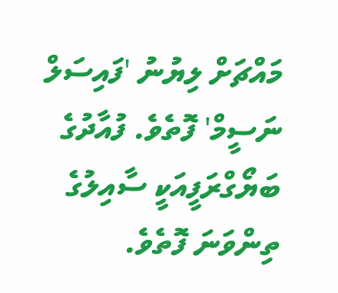މައްޗަށް ލިޔުނު 'ފައިސަލް ނަސީމް' ފޮތެވެ. ފުއާދުގެ ބަޔޯގްރަފީއަކީ ސާއިލުގެ ތިންވަނަ ފޮތެވެ.